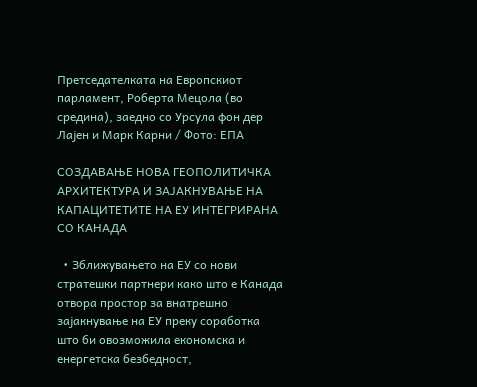Претседателката на Европскиот парламент, Роберта Мецола (во средина), заедно со Урсула фон дер Лајен и Марк Карни / Фото: ЕПА

СОЗДАВАЊЕ НОВА ГЕОПОЛИТИЧКА АРХИТЕКТУРА И ЗАЈАКНУВАЊЕ НА КАПАЦИТЕТИТЕ НА ЕУ ИНТЕГРИРАНА СО КАНАДА

  • Зближувањето на ЕУ со нови стратешки партнери како што е Канада отвора простор за внатрешно зајакнување на ЕУ преку соработка што би овозможила економска и енергетска безбедност,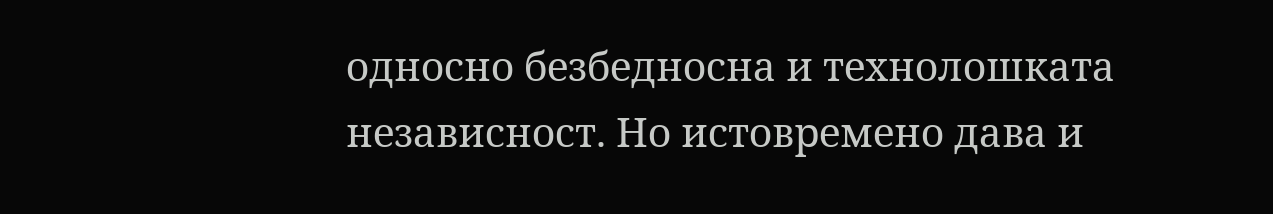односно безбедносна и технолошката независност. Но истовремено дава и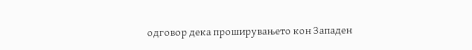одговор дека проширувањето кон Западен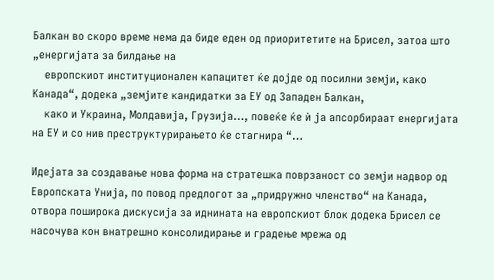Балкан во скоро време нема да биде еден од приоритетите на Брисел, затоа што „енергијата за билдање на
    европскиот институционален капацитет ќе дојде од посилни земји, како Канада“, додека „земјите кандидатки за ЕУ од Западен Балкан,
    како и Украина, Молдавија, Грузија…, повеќе ќе ѝ ја апсорбираат енергијата на ЕУ и со нив преструктурирањето ќе стагнира “…

Идејата за создавање нова форма на стратешка поврзаност со земји надвор од Европската Унија, по повод предлогот за „придружно членство“ на Канада, отвора поширока дискусија за иднината на европскиот блок додека Брисел се насочува кон внатрешно консолидирање и градење мрежа од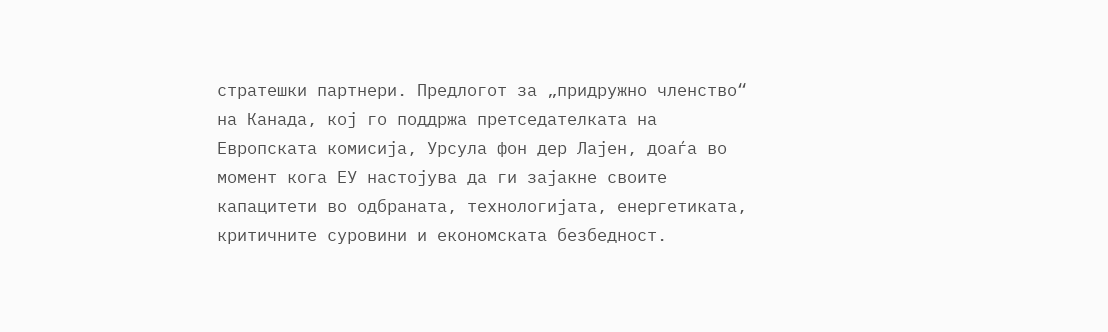стратешки партнери. Предлогот за „придружно членство“ на Канада, кој го поддржа претседателката на Европската комисија, Урсула фон дер Лајен, доаѓа во момент кога ЕУ настојува да ги зајакне своите капацитети во одбраната, технологијата, енергетиката, критичните суровини и економската безбедност.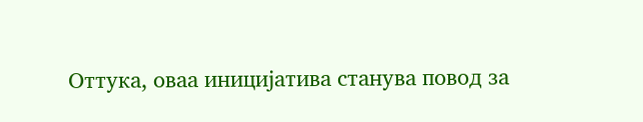Оттука, оваа иницијатива станува повод за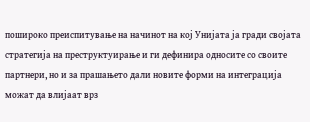пошироко преиспитување на начинот на кој Унијата ја гради својата стратегија на преструктуирање и ги дефинира односите со своите партнери, но и за прашањето дали новите форми на интеграција можат да влијаат врз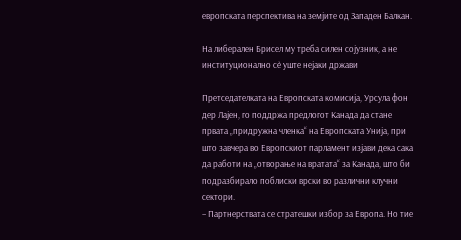европската перспектива на земјите од Западен Балкан.

На либерален Брисел му треба силен сојузник, а не институционално сѐ уште нејаки држави

Претседателката на Европската комисија, Урсула фон дер Лајен, го поддржа предлогот Канада да стане првата „придружна членка“ на Европската Унија, при што завчера во Европскиот парламент изјави дека сака да работи на „отворање на вратата“ за Канада, што би подразбирало поблиски врски во различни клучни сектори.
– Партнерствата се стратешки избор за Европа. Но тие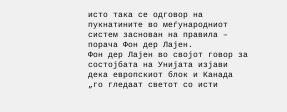исто така се одговор на пукнатините во меѓународниот систем заснован на правила – порача Фон дер Лајен.
Фон дер Лајен во својот говор за состојбата на Унијата изјави дека европскиот блок и Канада „го гледаат светот со исти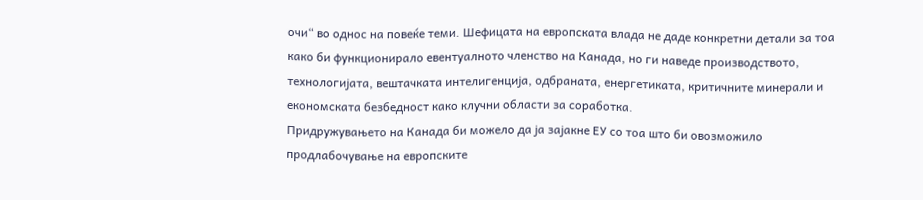очи“ во однос на повеќе теми. Шефицата на европската влада не даде конкретни детали за тоа како би функционирало евентуалното членство на Канада, но ги наведе производството, технологијата, вештачката интелигенција, одбраната, енергетиката, критичните минерали и економската безбедност како клучни области за соработка.
Придружувањето на Канада би можело да ја зајакне ЕУ со тоа што би овозможило продлабочување на европските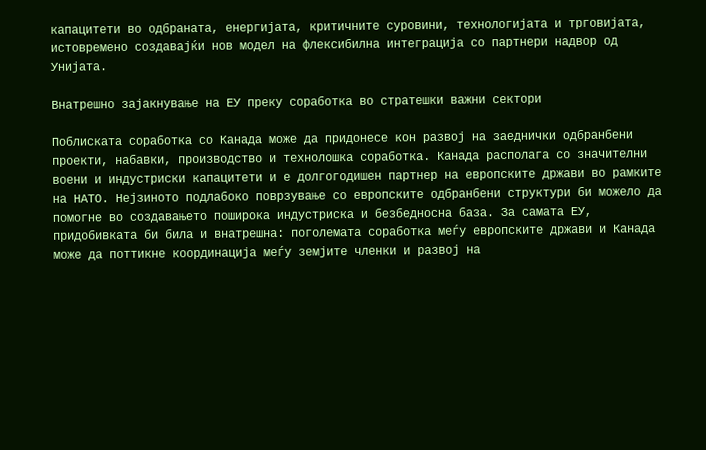капацитети во одбраната, енергијата, критичните суровини, технологијата и трговијата, истовремено создавајќи нов модел на флексибилна интеграција со партнери надвор од Унијата.

Внатрешно зајакнување на ЕУ преку соработка во стратешки важни сектори

Поблиската соработка со Канада може да придонесе кон развој на заеднички одбранбени проекти, набавки, производство и технолошка соработка. Канада располага со значителни воени и индустриски капацитети и е долгогодишен партнер на европските држави во рамките на НАТО. Нејзиното подлабоко поврзување со европските одбранбени структури би можело да помогне во создавањето поширока индустриска и безбедносна база. За самата ЕУ, придобивката би била и внатрешна: поголемата соработка меѓу европските држави и Канада може да поттикне координација меѓу земјите членки и развој на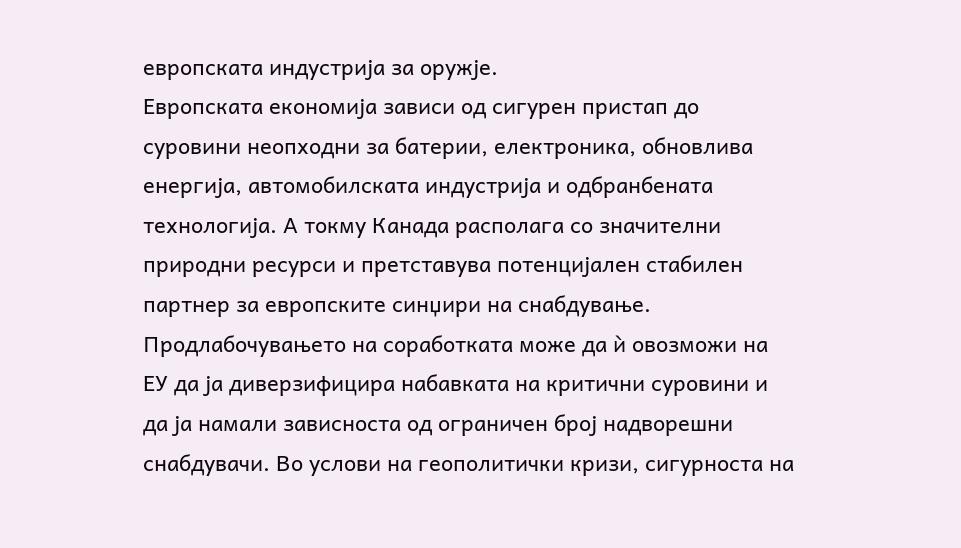европската индустрија за оружје.
Европската економија зависи од сигурен пристап до суровини неопходни за батерии, електроника, обновлива енергија, автомобилската индустрија и одбранбената технологија. А токму Канада располага со значителни природни ресурси и претставува потенцијален стабилен партнер за европските синџири на снабдување. Продлабочувањето на соработката може да ѝ овозможи на ЕУ да ја диверзифицира набавката на критични суровини и да ја намали зависноста од ограничен број надворешни снабдувачи. Во услови на геополитички кризи, сигурноста на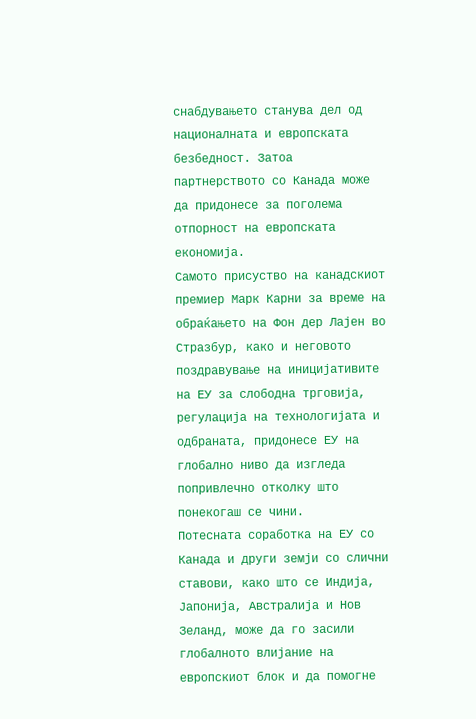снабдувањето станува дел од националната и европската безбедност. Затоа партнерството со Канада може да придонесе за поголема отпорност на европската економија.
Самото присуство на канадскиот премиер Марк Карни за време на обраќањето на Фон дер Лајен во Стразбур, како и неговото поздравување на иницијативите на ЕУ за слободна трговија, регулација на технологијата и одбраната, придонесе ЕУ на глобално ниво да изгледа попривлечно отколку што понекогаш се чини.
Потесната соработка на ЕУ со Канада и други земји со слични ставови, како што се Индија, Јапонија, Австралија и Нов Зеланд, може да го засили глобалното влијание на европскиот блок и да помогне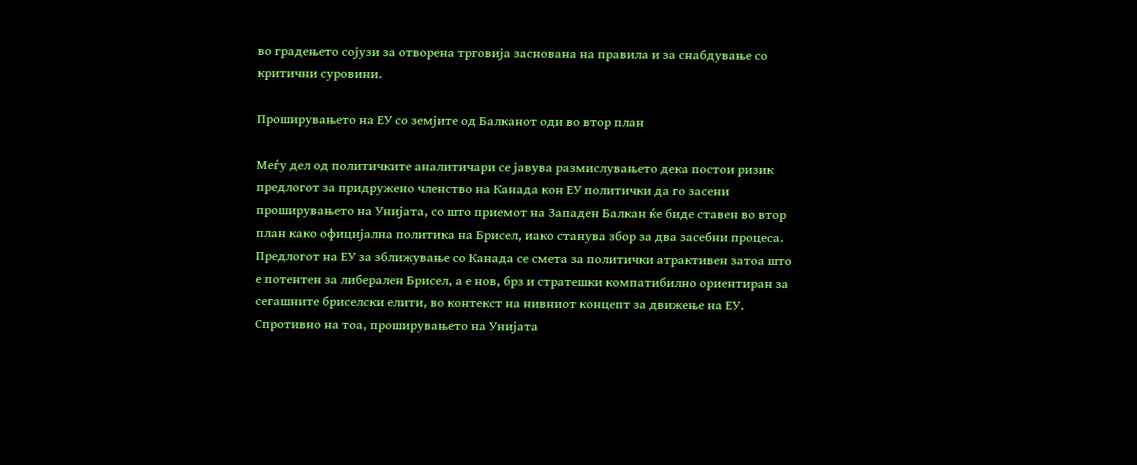во градењето сојузи за отворена трговија заснована на правила и за снабдување со критични суровини.

Проширувањето на ЕУ со земјите од Балканот оди во втор план

Меѓу дел од политичките аналитичари се јавува размислувањето дека постои ризик предлогот за придружено членство на Канада кон ЕУ политички да го засени проширувањето на Унијата, со што приемот на Западен Балкан ќе биде ставен во втор план како официјална политика на Брисел, иако станува збор за два засебни процеса.
Предлогот на ЕУ за зближување со Канада се смета за политички атрактивен затоа што е потентен за либерален Брисел, а е нов, брз и стратешки компатибилно ориентиран за сегашните бриселски елити, во контекст на нивниот концепт за движење на ЕУ. Спротивно на тоа, проширувањето на Унијата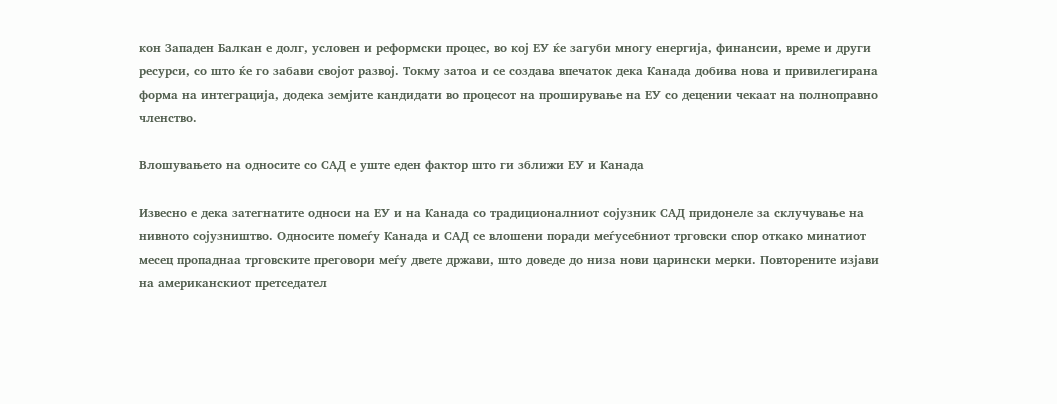кон Западен Балкан е долг, условен и реформски процес, во кој ЕУ ќе загуби многу енергија, финансии, време и други ресурси, со што ќе го забави својот развој. Токму затоа и се создава впечаток дека Канада добива нова и привилегирана форма на интеграција, додека земјите кандидати во процесот на проширување на ЕУ со децении чекаат на полноправно членство.

Влошувањето на односите со САД е уште еден фактор што ги зближи ЕУ и Канада

Извесно е дека затегнатите односи на ЕУ и на Канада со традиционалниот сојузник САД придонеле за склучување на нивното сојузништво. Односите помеѓу Канада и САД се влошени поради меѓусебниот трговски спор откако минатиот месец пропаднаа трговските преговори меѓу двете држави, што доведе до низа нови царински мерки. Повторените изјави на американскиот претседател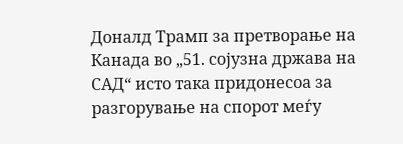Доналд Трамп за претворање на Канада во „51. сојузна држава на САД“ исто така придонесоа за разгорување на спорот меѓу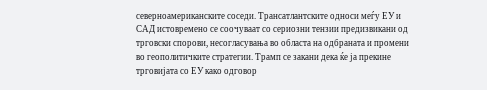северноамериканските соседи. Трансатлантските односи меѓу ЕУ и САД истовремено се соочуваат со сериозни тензии предизвикани од трговски спорови, несогласувања во областа на одбраната и промени во геополитичките стратегии. Трамп се закани дека ќе ја прекине трговијата со ЕУ како одговор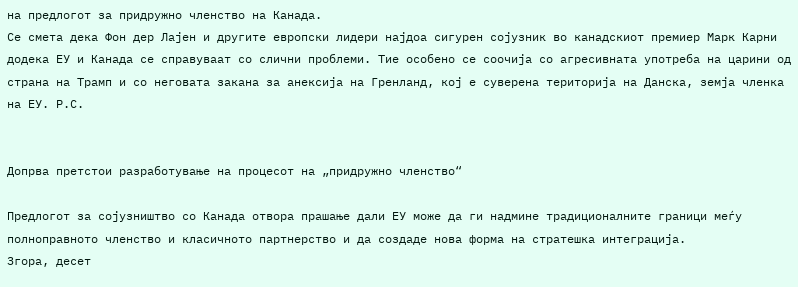на предлогот за придружно членство на Канада.
Се смета дека Фон дер Лајен и другите европски лидери најдоа сигурен сојузник во канадскиот премиер Марк Карни додека ЕУ и Канада се справуваат со слични проблеми. Тие особено се соочија со агресивната употреба на царини од страна на Трамп и со неговата закана за анексија на Гренланд, кој е суверена територија на Данска, земја членка на ЕУ. Р.С.


Допрва претстои разработување на процесот на „придружно членство“

Предлогот за сојузништво со Канада отвора прашање дали ЕУ може да ги надмине традиционалните граници меѓу полноправното членство и класичното партнерство и да создаде нова форма на стратешка интеграција.
Згора, десет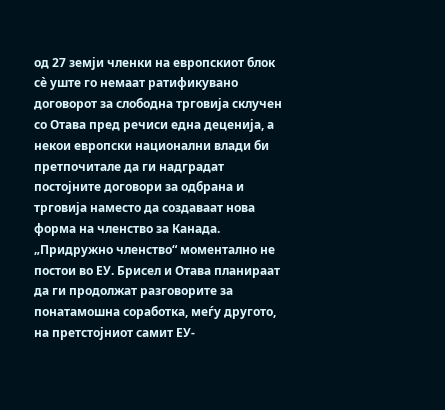од 27 земји членки на европскиот блок сè уште го немаат ратификувано договорот за слободна трговија склучен со Отава пред речиси една деценија, а некои европски национални влади би претпочитале да ги надградат постојните договори за одбрана и трговија наместо да создаваат нова форма на членство за Канада.
„Придружно членство“ моментално не постои во ЕУ. Брисел и Отава планираат да ги продолжат разговорите за понатамошна соработка, меѓу другото, на претстојниот самит ЕУ-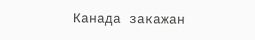Канада закажан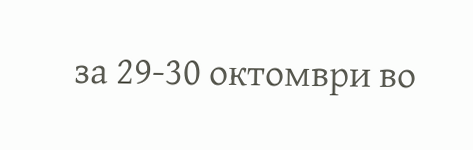за 29-30 октомври во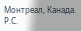Монтреал, Канада. Р.С.